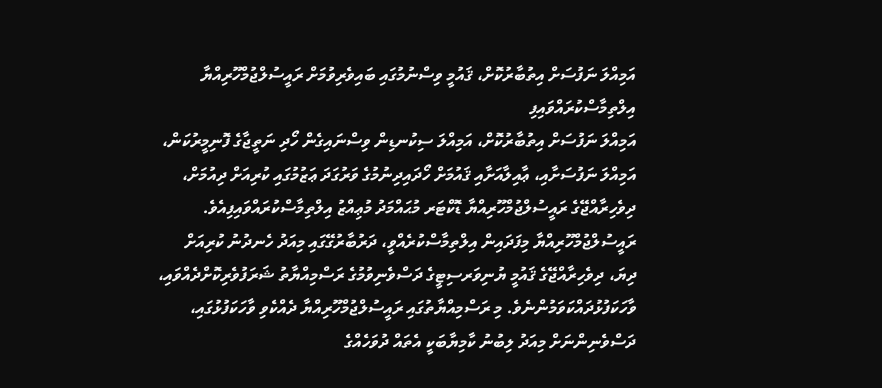އަމިއްލަ ނަފުސަށް އިތުބާރުކޮށް، ޤައުމީ ވިސްނުމުގައި ބައިވެރިވުމަށް ރައީސުލްޖުމްހޫރިއްޔާ އިލްތިމާސްކުރައްވައިފި
އަމިއްލަ ނަފުސަށް އިތުބާރުކޮށް، އަމިއްލަ ސިކުނޑިން ވިސްނައިގެން ހޯދި ނަތީޖާގެ ފޮނިމީރުކަން، އަމިއްލަ ނަފުސަށާއި، ޢާއިލާއަށާއި ޤައުމަށް ހޯދައިދިނުމުގެ ވަރުގަދަ ޢަޒުމުގައި ކުރިއަށް ދިއުމަށް، ދިވެހިރާއްޖޭގެ ރައީސުލްޖުމްހޫރިއްޔާ ޑޮކްޓަރ މުޙައްމަދު މުޢިއްޒު އިލްތިމާސްކުރައްވައިފިއެވެ.
ރައީސުލްޖުމްހޫރިއްޔާ މިފަދައިން އިލްތިމާސްކުރެއްވީ، ދަރުބާރުގޭގައި މިއަދު ހެނދުނު ކުރިއަށް ދިޔަ، ދިވެހިރާއްޖޭގެ ޤައުމީ ޔުނިވަރސިޓީގެ ދަސްވެނިވުމުގެ ރަސްމިއްޔާތު ޝަރަފުވެރިކޮށްދެއްވައި، ވާހަކަފުޅުދައްކަވަމުންނެވެ. މި ރަސްމިއްޔާތުގައި ރައީސުލްޖުމްހޫރިއްޔާ ދެއްކެވި ވާހަކަފުޅުގައި، ދަސްވެނިންނަށް މިއަދު ލިބުނު ކާމިޔާބަކީ އެތައް ދުވަހެއްގެ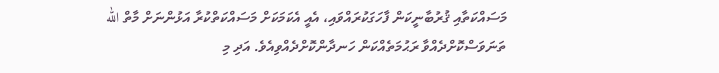މަސައްކަތާއި ޤުރުބާނީކަން ފާހަގަކުރައްވައި، އެއީ އެކަމަކަށް މަސައްކަތްކުރާ އަޅުންނަށް މާތް الله ތަނަވަސްކޮށްދެއްވާ ރަޙުމަތެއްކަން ހަނދާންކޮށްދެއްވިއެވެ. އަދި މި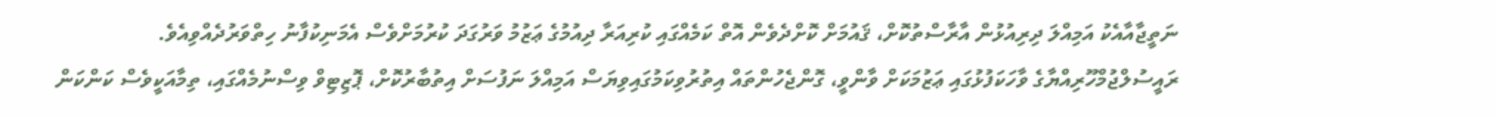ނަތީޖާއާއެކު އަމިއްލަ ދިރިއުޅުން އާރާސްތުކޮށް، ޤައުމަށް ކޮށްދެވެން އޮތް ކަމެއްގައި ކުރިއަރާ ދިއުމުގެ ޢަޒުމު ވަރުގަދަ ކުރުމަށްވެސް އެމަނިކުފާނު ހިތްވަރުދެއްވިއެވެ.
ރައީސުލްޖުމްހޫރިއްޔާގެ ވާހަކަފުޅުގައި ޢަޒުމަކަށް ވާންވީ، ގޮންޖެހުންތައް އިތުރުވިކަމުގައިވިޔަސް އަމިއްލަ ނަފުސަށް އިތުބާރުކޮށް، ޕޮޒިޓިވް ވިސްނުމެއްގައި، ތިމާއަކީވެސް ކަންކަން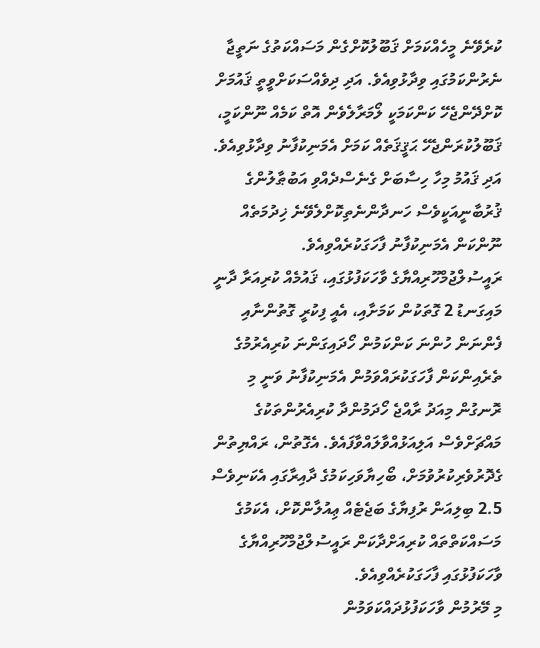ކުރެވޭނެ މީހެއްކަމަށް ޤަބޫލުކޮށްގެން މަސައްކަތުގެ ނަތީޖާ ނެރުންކަމުގައި ވިދާޅުވިއެވެ. އަދި ދިވެއްސަކަށްވީތީ ޤައުމަށް ކޮށްދޭންޖެހޭ ކަންކަމަކީ ލޯމަރާލެވެން އޮތް ކަމެއް ނޫންކަމީ، ޤަބޫލުކުރަންޖެހޭ ޙަޤީޤަތެއް ކަމަށް އެމަނިކުފާނު ވިދާޅުވިއެވެ. އަދި ޤައުމު މިހާ ހިސާބަށް ގެނެސްދެއްވި އަބުޠާލުންގެ ޤުރުބާނީއަކީވެސް ހަނދާންނެތިކޮށްލެވޭނެ ޚިދުމަތެއް ނޫންކަން އެމަނިކުފާނު ފާހަގަކުރެއްވިއެވެ.
ރައީސުލްޖުމްހޫރިއްޔާގެ ވާހަކަފުޅުގައި، ޤައުމެއް ކުރިއަރާ ދާނީ މައިގަނޑު 2 ގޮތަކުން ކަމަށާއި، އެއީ ފިކުރީ ގޮތުންނާއި ފެންނަން ހުންނަ ކަންކަމުން ހޯދައިގަންނަ ކުރިއެރުމުގެ ތެރެއިންކަން ފާހަގަކުރައްވަމުން އެމަނިކުފާނު ވަނީ މި ރޮނގުން މިއަދު ރާއްޖެ ހޯދަމުންދާ ކުރިއެރުންތަކުގެ މައްޗަށްވެސް އަލިއަޅުއްވާލައްވާފައެވެ. އެގޮތުން، ރައްޔިތުން ގެދޮރުވެރިކުރުވުމަށް، ބޯހިޔާވަހިކަމުގެ ދާއިރާގައި އެކަނިވެސް 2.5 ބިލިއަން ރުފިޔާގެ ބަޖެޓެއް ޢިއުލާންކޮށް، އެކަމުގެ މަސައްކަތްތައް ކުރިއަށްދާކަން ރައީސުލްޖުމްހޫރިއްޔާގެ ވާހަކަފުޅުގައި ފާހަގަކުރެއްވިއެވެ.
މި މޭރުމުން ވާހަކަފުޅުދައްކަވަމުން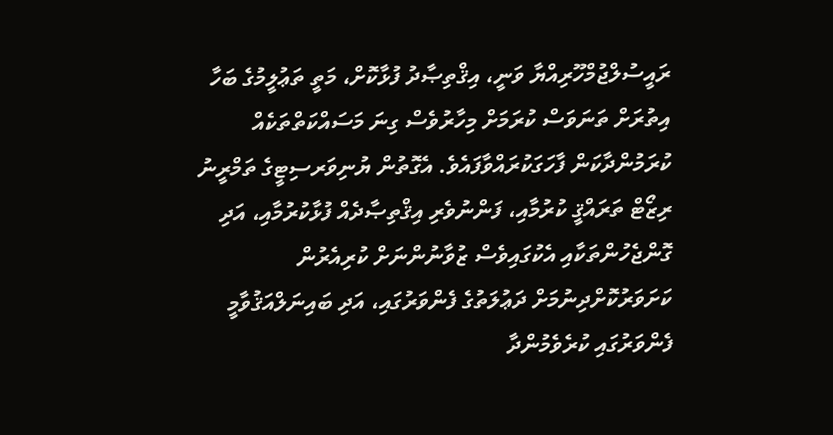ރައީސުލްޖުމްހޫރިއްޔާ ވަނީ، އިޤްތިޞާދު ފުޅާކޮށް، މަތީ ތަޢުލީމުގެ ބަހާ އިތުރަށް ތަނަވަސް ކުރަމަށް މިހާރުވެސް ގިނަ މަސައްކަތްތަކެއް ކުރަމުންދާކަން ފާހަގަކުރައްވާފައެވެ. އެގޮތުން ޔުނިވަރސިޓީގެ ތަމްރީނު ރިޒޯޓް ތަރައްޤީ ކުރުމާއި، ފަންނުވެރި އިޤްތިޞާދެއް ފުޅާކުރުމާއި، އަދި ގޮންޖެހުންތަކާއި އެކުގައިވެސް ޒުވާނުންނަށް ކުރިއެރުން ކަށަވަރުކޮށްދިނުމަށް ދަޢުލަތުގެ ފެންވަރުގައި، އަދި ބައިނަލްއަޤުވާމީ ފެންވަރުގައި ކުރެވެމުންދާ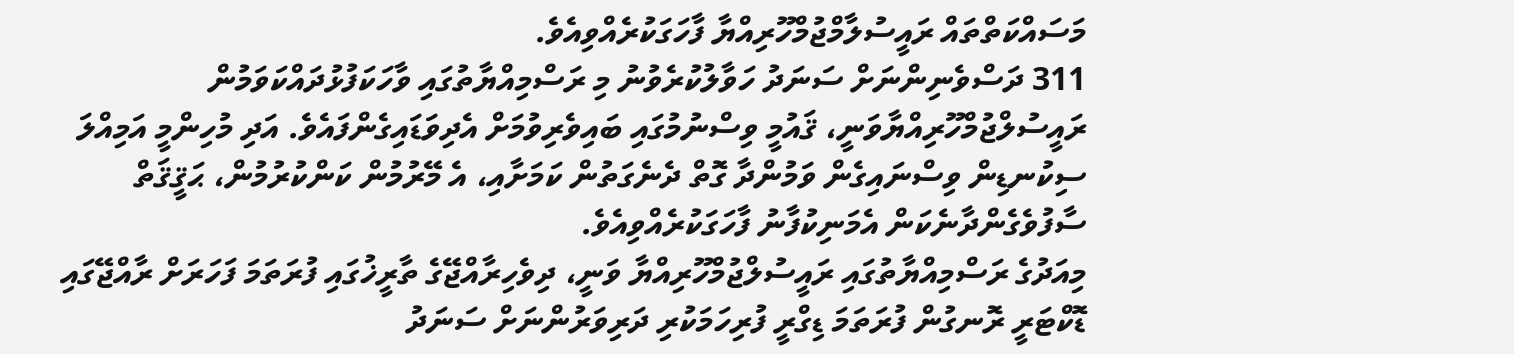މަސައްކަތްތައް ރައީސުލާމްޖުމްހޫރިއްޔާ ފާހަގަކުރެއްވިއެވެ.
311 ދަސްވެނިންނަށް ސަނަދު ހަވާލުކުރެވުނު މި ރަސްމިއްޔާތުގައި ވާހަކަފުޅުދައްކަވަމުން ރައީސުލްޖުމްހޫރިއްޔާވަނީ، ޤައުމީ ވިސްނުމުގައި ބައިވެރިވުމަށް އެދިވަޑައިގެންފައެވެ. އަދި މުހިންމީ އަމިއްލަ ސިކުނޑިން ވިސްނައިގެން ވަމުންދާ ގޮތް ދެނެގަތުން ކަމަށާއި، އެ މޭރުމުން ކަންކުރުމުން، ޙަޤީޤަތް ސާފުވެގެންދާނެކަން އެމަނިކުފާނު ފާހަގަކުރެއްވިއެވެ.
މިއަދުގެ ރަސްމިއްޔާތުގައި ރައީސުލްޖުމްހޫރިއްޔާ ވަނީ، ދިވެހިރާއްޖޭގެ ތާރީޚުގައި ފުރަތަމަ ފަހަރަށް ރާއްޖޭގައި ޑޮކްޓަރީ ރޮނގުން ފުރަތަމަ ޑިގްރީ ފުރިހަމަކުރި ދަރިވަރުންނަށް ސަނަދު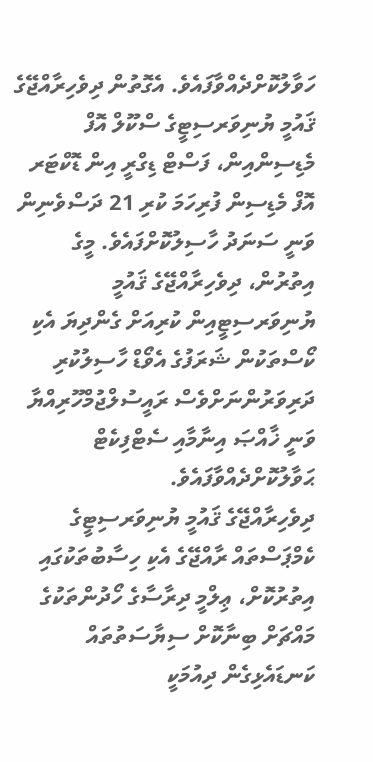ހަވާލުކޮށްދެއްވާފައެވެ. އެގޮތުން ދިވެހިރާއްޖޭގެ ޤައުމީ ޔުނިވަރސިޓީގެ ސްކޫލް އޮފް މެޑިސިންއިން، ފަސްޓް ޑިގްރީ އިން ޑޮކްޓަރ އޮފް މެޑިސިން ފުރިހަމަ ކުރި 21 ދަސްވެނިން ވަނީ ސަނަދު ހާސިލުކޮށްފައެވެ. މީގެ އިތުރުން، ދިވެހިރާއްޖޭގެ ޤައުމީ ޔުނިވަރސިޓީއިން ކުރިއަށް ގެންދިޔަ އެކި ކޯސްތަކުން ޝަރަފުގެ އެވޯޑް ހާސިލުކުރި ދަރިވަރުންނަށްވެސް ރައީސުލްޖުމްހޫރިއްޔާ ވަނީ ޚާއްޞަ އިނާމާއި ސެޓްފިކެޓް ޙަވާލުކޮށްދެއްވާފައެވެ.
ދިވެހިރާއްޖޭގެ ޤައުމީ ޔުނިވަރސިޓީގެ ކެމްޕަސްތައް ރާއްޖޭގެ އެކި ހިސާބުތަކުގައި އިތުރުކޮށް، ޢިލްމީ ދިރާސާގެ ހޯދުންތަކުގެ މައްޗަށް ބިނާކޮށް ސިޔާސަތުތައް ކަނޑައެޅިގެން ދިއުމަކީ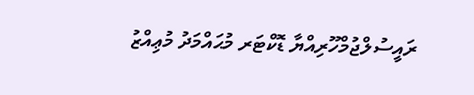ރައީސުލްޖުމްހޫރިއްޔާ ޑޮކްޓަރ މުޙައްމަދު މުޢިއްޒު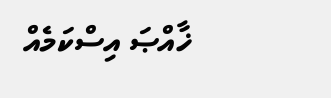ޚާއްޞަ އިސްކަމެއް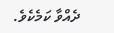ދެއްވާ ކަމެކެވެ.